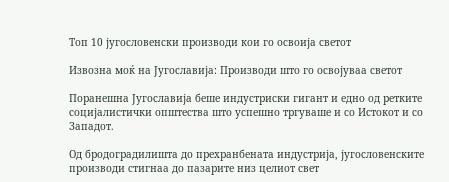Топ 10 југословенски производи кои го освоија светот

Извозна моќ на Југославија: Производи што го освојуваа светот

Поранешна Југославија беше индустриски гигант и едно од ретките социјалистички општества што успешно тргуваше и со Истокот и со Западот.

Од бродоградилишта до прехранбената индустрија, југословенските производи стигнаа до пазарите низ целиот свет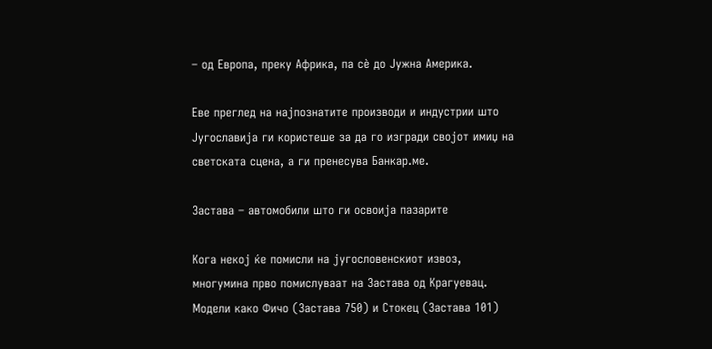– од Европа, преку Африка, па сè до Јужна Америка.

Еве преглед на најпознатите производи и индустрии што Југославија ги користеше за да го изгради својот имиџ на светската сцена, а ги пренесува Банкар.ме.

Застава – автомобили што ги освоија пазарите

Кога некој ќе помисли на југословенскиот извоз, многумина прво помислуваат на Застава од Крагуевац. Модели како Фичо (Застава 750) и Стокец (Застава 101)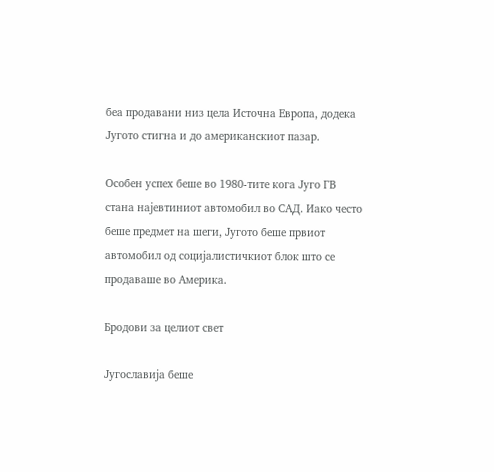беа продавани низ цела Источна Европа, додека Југото стигна и до американскиот пазар.

Особен успех беше во 1980-тите кога Југо ГВ стана најевтиниот автомобил во САД. Иако често беше предмет на шеги, Југото беше првиот автомобил од социјалистичкиот блок што се продаваше во Америка.

Бродови за целиот свет

Југославија беше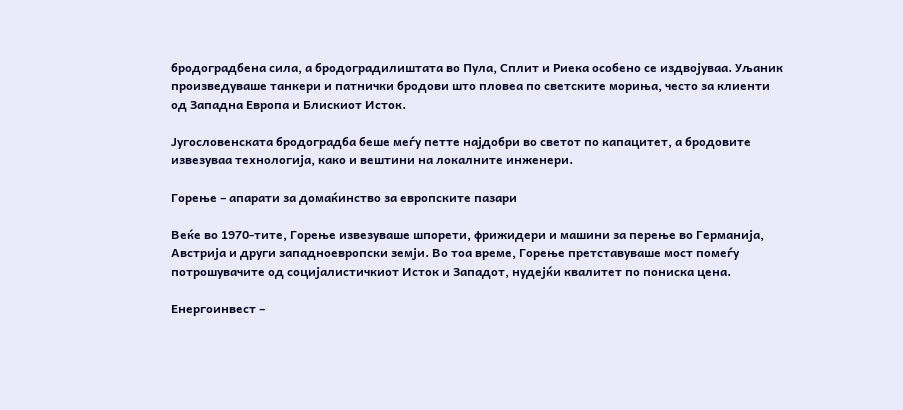бродоградбена сила, а бродоградилиштата во Пула, Сплит и Риека особено се издвојуваа. Уљаник произведуваше танкери и патнички бродови што пловеа по светските мориња, често за клиенти од Западна Европа и Блискиот Исток.

Југословенската бродоградба беше меѓу петте најдобри во светот по капацитет, а бродовите извезуваа технологија, како и вештини на локалните инженери.

Горење – апарати за домаќинство за европските пазари

Веќе во 1970-тите, Горење извезуваше шпорети, фрижидери и машини за перење во Германија, Австрија и други западноевропски земји. Во тоа време, Горење претставуваше мост помеѓу потрошувачите од социјалистичкиот Исток и Западот, нудејќи квалитет по пониска цена.

Енергоинвест –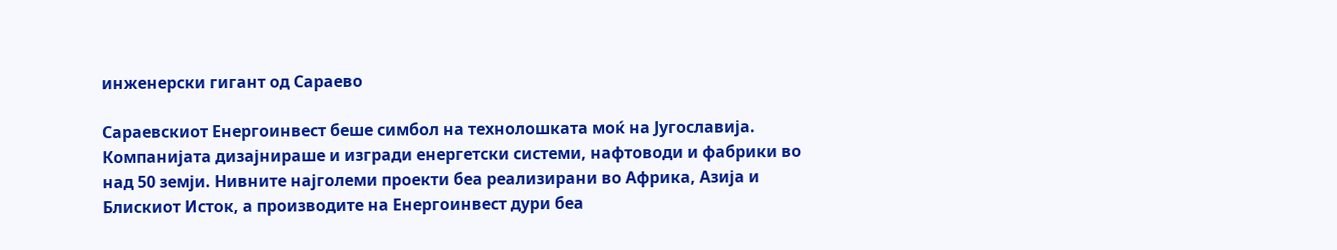инженерски гигант од Сараево

Сараевскиот Енергоинвест беше симбол на технолошката моќ на Југославија. Компанијата дизајнираше и изгради енергетски системи, нафтоводи и фабрики во над 50 земји. Нивните најголеми проекти беа реализирани во Африка, Азија и Блискиот Исток, а производите на Енергоинвест дури беа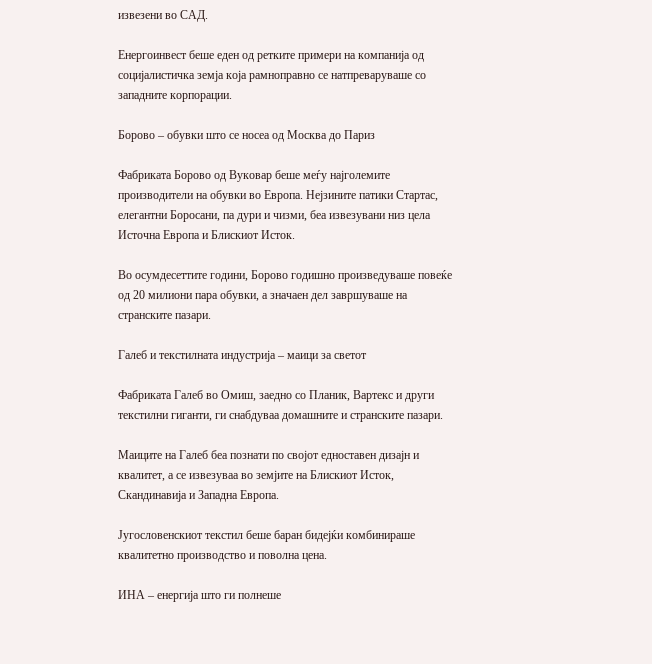извезени во САД.

Енергоинвест беше еден од ретките примери на компанија од социјалистичка земја која рамноправно се натпреваруваше со западните корпорации.

Борово – обувки што се носеа од Москва до Париз

Фабриката Борово од Вуковар беше меѓу најголемите производители на обувки во Европа. Нејзините патики Стартас, елегантни Боросани, па дури и чизми, беа извезувани низ цела Источна Европа и Блискиот Исток.

Во осумдесеттите години, Борово годишно произведуваше повеќе од 20 милиони пара обувки, а значаен дел завршуваше на странските пазари.

Галеб и текстилната индустрија – маици за светот

Фабриката Галеб во Омиш, заедно со Планик, Вартекс и други текстилни гиганти, ги снабдуваа домашните и странските пазари.

Маиците на Галеб беа познати по својот едноставен дизајн и квалитет, а се извезуваа во земјите на Блискиот Исток, Скандинавија и Западна Европа.

Југословенскиот текстил беше баран бидејќи комбинираше квалитетно производство и поволна цена.

ИНА – енергија што ги полнеше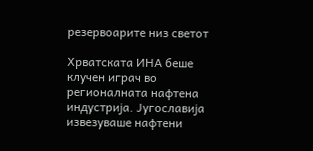резервоарите низ светот

Хрватската ИНА беше клучен играч во регионалната нафтена индустрија. Југославија извезуваше нафтени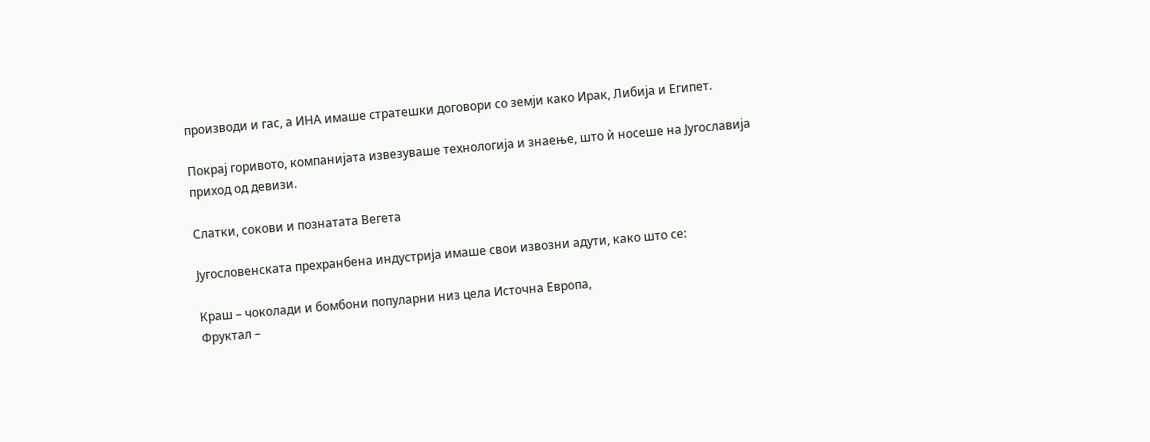производи и гас, а ИНА имаше стратешки договори со земји како Ирак, Либија и Египет.

Покрај горивото, компанијата извезуваше технологија и знаење, што ѝ носеше на Југославија приход од девизи.

Слатки, сокови и познатата Вегета

Југословенската прехранбена индустрија имаше свои извозни адути, како што се:

Краш – чоколади и бомбони популарни низ цела Источна Европа,
Фруктал –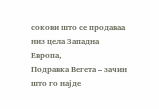сокови што се продаваа низ цела Западна Европа,
Подравка Вегета – зачин што го најде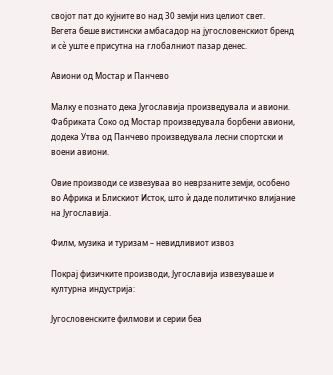својот пат до кујните во над 30 земји низ целиот свет.
Вегета беше вистински амбасадор на југословенскиот бренд и сè уште е присутна на глобалниот пазар денес.

Авиони од Мостар и Панчево

Малку е познато дека Југославија произведувала и авиони. Фабриката Соко од Мостар произведувала борбени авиони, додека Утва од Панчево произведувала лесни спортски и воени авиони.

Овие производи се извезуваа во неврзаните земји, особено во Африка и Блискиот Исток, што ѝ даде политичко влијание на Југославија.

Филм, музика и туризам – невидливиот извоз

Покрај физичките производи, Југославија извезуваше и културна индустрија:

Југословенските филмови и серии беа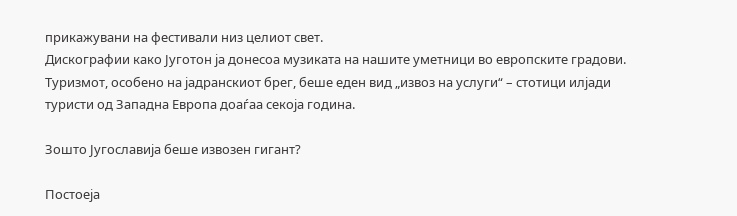прикажувани на фестивали низ целиот свет.
Дискографии како Југотон ја донесоа музиката на нашите уметници во европските градови.
Туризмот, особено на јадранскиот брег, беше еден вид „извоз на услуги“ – стотици илјади туристи од Западна Европа доаѓаа секоја година.

Зошто Југославија беше извозен гигант?

Постоеја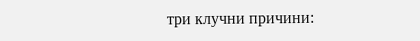три клучни причини: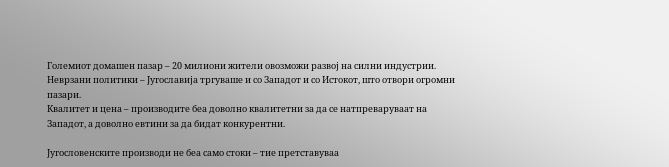Големиот домашен пазар – 20 милиони жители овозможи развој на силни индустрии.
Неврзани политики – Југославија тргуваше и со Западот и со Истокот, што отвори огромни пазари.
Квалитет и цена – производите беа доволно квалитетни за да се натпреваруваат на Западот, а доволно евтини за да бидат конкурентни.

Југословенските производи не беа само стоки – тие претставуваа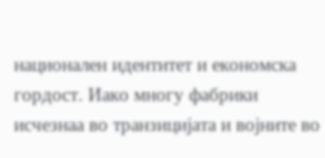национален идентитет и економска гордост. Иако многу фабрики исчезнаа во транзицијата и војните во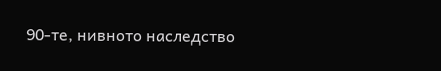90-те, нивното наследство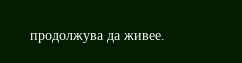продолжува да живее.